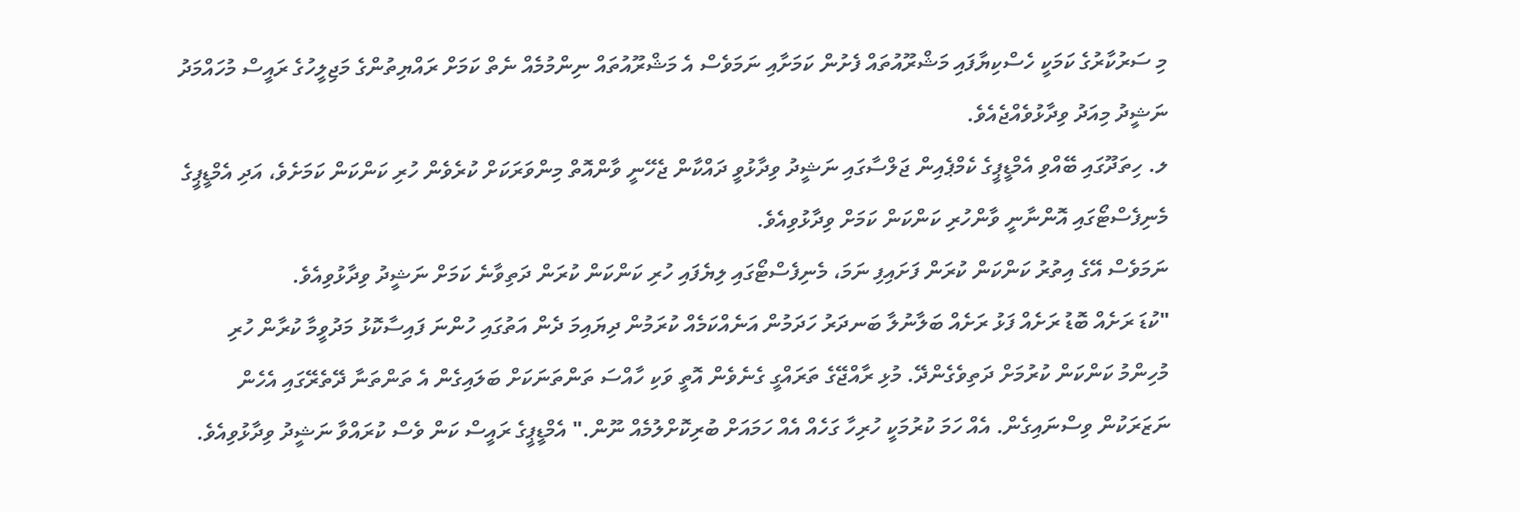މި ސަރުކާރުގެ ކަމަކީ ހެސްކިޔާފައި މަޝްރޫއުތައް ފެށުން ކަމަށާއި ނަމަވެސް އެ މަޝްރޫއުތައް ނިންމުމެއް ނެތް ކަމަށް ރައްޔިތުންގެ މަޖިލީހުގެ ރައީސް މުހައްމަދު ނަޝީދު މިއަދު ވިދާޅުވެއްޖެއެވެ.
ލ. ހިތަދޫގައި ބޭއްވި އެމްޑީޕީގެ ކެމްޕެއިން ޖަލްސާގައި ނަޝީދު ވިދާޅުވީ ދައްކާން ޖެހޭނީ ވާންއޮތް މިންވަރަކަށް ކުރެވެން ހުރި ކަންކަން ކަމަށެވެ، އަދި އެމްޑީޕީގެ މެނިފެސްޓޯގައި އޮންނާނީ ވާންހުރި ކަންކަން ކަމަށް ވިދާޅުވިއެވެ.
ނަމަވެސް އޭގެ އިތުރު ކަންކަން ކުރަން ފަށައިފި ނަމަ، މެނިފެސްޓޯގައި ލިޔެފައި ހުރި ކަންކަން ކުރަން ދަތިވާނެ ކަމަށް ނަޝީދު ވިދާޅުވިއެވެ.
"ކުޑަ ރަށެއް ބޮޑު ރަށެއް ފަޅު ރަށެއް ބަލާނުލާ ބަނދަރު ހަދަމުން އަނެއްކަމެއް ކުރަމުން ދިޔައިމަ ދެން އަތުގައި ހުންނަ ފައިސާކޮޅު މަދުވީމާ ކުރާން ހުރި މުހިންމު ކަންކަން ކުރުމަށް ދަތިވެގެންދޭ. މުޅި ރާއްޖޭގެ ތަރައްގީ ގެނެވެން އޮތީ ވަކި ހާއްސަ ތަންތަނަކަށް ބަލައިގެން އެ ތަންތަނާ ދޭތެރޭގައި އެހެން ނަޒަރަކުން ވިސްނައިގެން. އެއް ހަމަ ކުރުމަކީ ހުރިހާ ގަހެއް އެއް ހަމައަށް ބުރިކޮށްލުމެއް ނޫން." އެމްޑީޕީގެ ރައީސް ކަން ވެސް ކުރައްވާ ނަޝީދު ވިދާޅުވިއެވެ.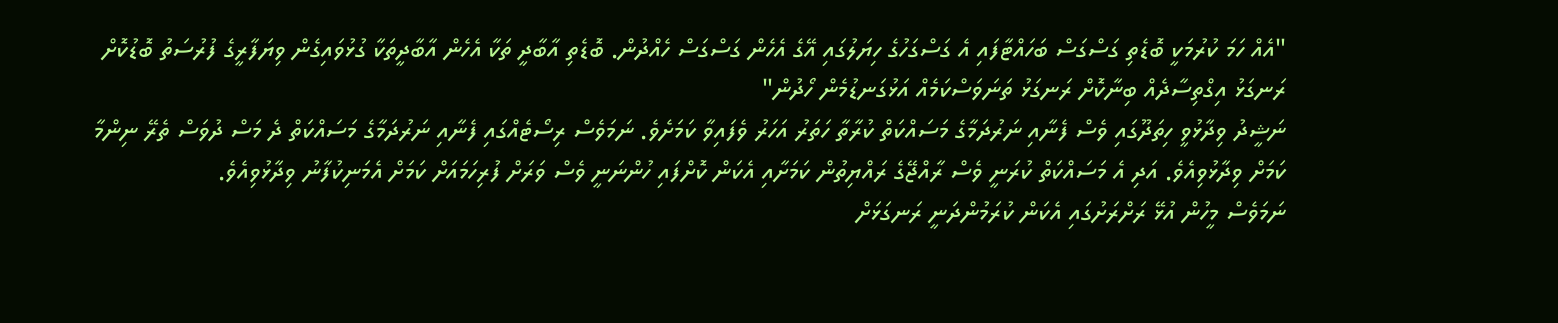"އެއް ހަމަ ކުރުމަކީ ބޮޑެތި ގަސްގަސް ބަހައްޓާފައި އެ ގަސްގަހުގެ ހިޔަލުގައި އޭގެ އެހެން ގަސްގަސް ހެއްދުން. ބޮޑެތި އާބާދީ ތަކާ އެހެން އާބާދީތަކާ ގުޅުވައިގެން ވިޔަފާރީގެ ފުރުސަތު ބޮޑުކޮށް ރަނގަޅު އިގްތިސާދެއް ބިނާކޮށް ރަނގަޅު ތަނަވަސްކަމެއް އަޅުގަނޑުމެން ހޯދުން"
ނަޝީދު ވިދާޅުވީ ހިތަދޫގައި ވެސް ފެނާއި ނަރުދަމާގެ މަސައްކަތް ކުރާތާ ހަތަރު އަހަރު ވެފައިވާ ކަމަށެވެ. ނަމަވެސް ރިސޯޓެއްގައި ފެނާއި ނަރުދަމާގެ މަސައްކަތް ދެ މަސް ދުވަސް ތެރޭ ނިންމާ ކަމަށް ވިދާޅުވިއެވެ. އަދި އެ މަސައްކަތް ކުރަނީ ވެސް ރާއްޖޭގެ ރައްޔިތުން ކަމަށާއި އެކަން ކޮށްފައި ހުންނަނީ ވެސް ވަރަށް ފުރިހަމައަށް ކަމަށް އެމަނިކުފާނު ވިދާޅުވިއެވެ.
ނަމަވެސް މީހުން އުޅޭ ރަށްރަށުގައި އެކަން ކުރަމުންދަނީ ރަނގަޅަށް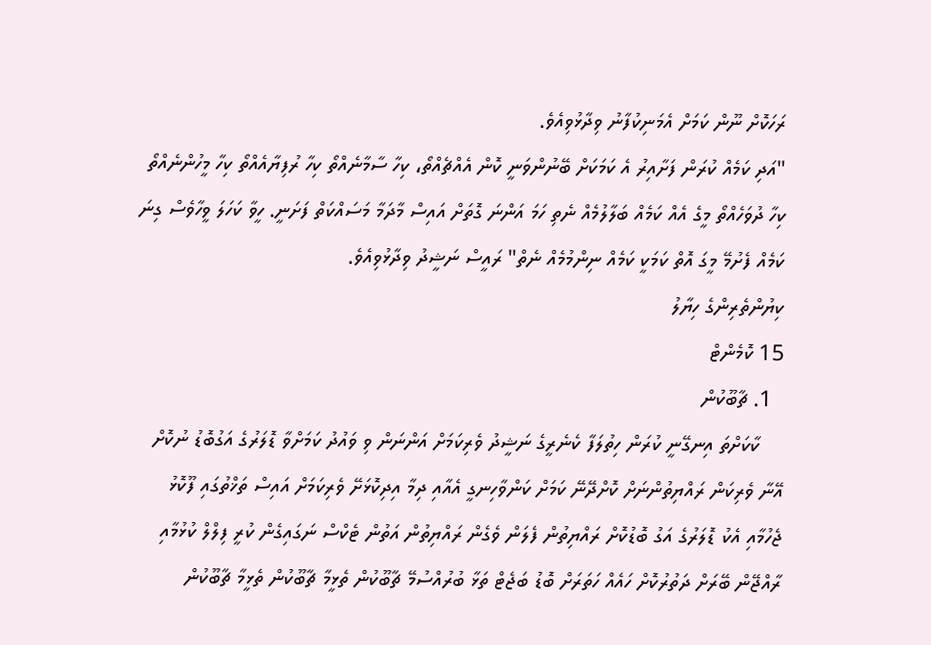ރަހަކޮށް ނޫން ކަމަށް އެމަނިކުފާނު ވިދާޅުވިއެވެ.
"އަދި ކަމެއް ކުރަން ފަށާއިރު އެ ކަމަކަށް ބޭނުންވަނީ ކޮން އެއްޗެއްތޯ، ކިހާ ސާމާނެއްތޯ ކިހާ ރުފިޔާއެއްތޯ ކިހާ މީހުންނެއްތޯ ކިހާ ދުވަހެއްތޯ މީގެ އެއް ކަމެއް ބަލާލުމެއް ނެތި ހަމަ އަންނަ ގޮތަށް އައިސް މާދަމާ މަސައްކަތް ފަށަނީ. ހީވާ ކަހަލަ ވީހާވެސް ގިނަ ކަމެއް ފެށުމޭ މީގަ އޮތް ކަމަކީ ކަމެއް ނިންމުމެއް ނެތް" ރައީސް ނަޝީދު ވިދާޅުވިއެވެ.
ކިޔުންތެރިންގެ ހިޔާލު
15 ކޮމެންޓް
  1. ޗާބޫކުން
    ކާކަށްތަ އިނގޭނީ ކުރަން ހިތުލަފާ ކެނެރީގެ ނަޝީދު ވެރިކަމަށް އަންނަން ވި ވައުދު ކަމަށްވާ ޑޮލަރުގެ އަގުބޮޑު ނުކޮށް އޭނާ ވެރިކަން ރައްޔިތުންނަށް ކޮށްދޭނޭ ކަމަށް ކަންވާހިނގީ އެއާއި ދިމާ އިދިކޮޅަށޭ ވެރިކަމަށް އައިސް ތަޚްތުގައި ފޫކޮޅު ޖެހުމާއި އެކު ޑޮލަރުގެ އަގު ބޮޑުކޮށް ރައްޔިތުން ފެލަން ވެގެން ރައްޔިތުން އަތުން ޓެކްސް ނަގައިގެން ކުރީ ފިލްލް ކުޅުމާއި ރާއްޖޭން ބޭރަށް ދަތުރުކޮށް ހައެއް ހަތަރަށް ބޮޑު ބަޖެޓް ތަޅާ ބުރުއްސުމޭ ޗާބޫކުން ތެޅީމާ ޗާބޫކުން ތެޅީމާ ޗާބޫކުން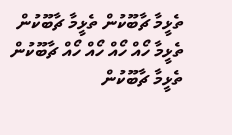ތެޅީމާ ޗާބޫކުން ތެޅީމާ ޗާބޫކުން ތެޅީމާ ހޯއް ހޯއް ހޯއް ހޯއް ޗާބޫކުން ތެޅީމާ ޗާބޫކުން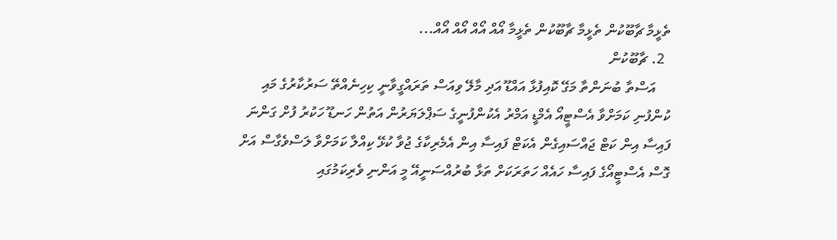ތެޅީމާ ޗާބޫކުން ތެޅީމާ ޗާބޫކުން ތެޅީމާ އޯއް އޯއް އޯއް އޯއް...
  2. ޗާބޫކުން
    އަސްތާ ބުނަންތާ މަގޭ ކޮއިފުޅާ އައްޑޫ އަދި މާލޭ ވިއަސް ތަރައްގީވާނީ ކިހިނެއްތޭ ސަރުކާރުގެ މައި ކުންފުނި ކަމަށްވާ އެސްޓީއޯ އެމްޑީ އަމްރު އެކުންފުނީގެ ސަޕްލަޔަރުން އަތުން ހަނޑޫ ހަކުރު ފުށް ގަންނަ ފައިސާ އިން ކަޓް ޖައްސައިގެން އެކަޓް ފައިސާ އިން އެމެރިކާގެ ޖުވާ ކުޅޭ ކިއްލާ ކަމަށްވާ ލަސްވެގާސް އަށް ގޮސް އެސްޓީއޯގެ ފައިސާ ހައެއް ހަތަރަކަށް ތަޅާ ބުރުއްސަނީއޭ މީ އަންނި ވެރިކަމުގައި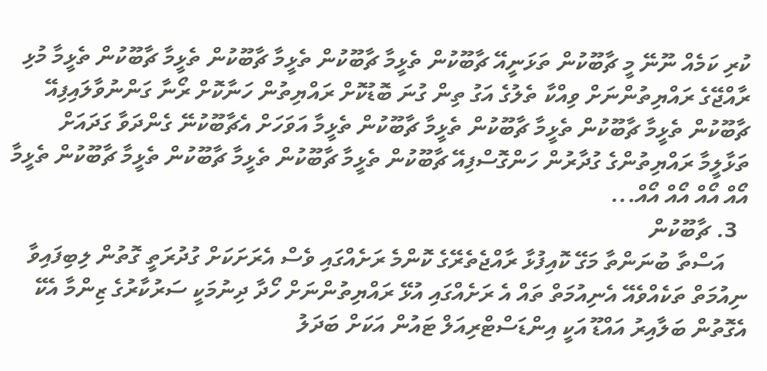ކުރި ކަމެއް ނޫނޭ މީ ޗާބޫކުން ތަޅަނީއޭ ޗާބޫކުން ތެޅީމާ ޗާބޫކުން ތެޅީމާ ޗާބޫކުން ތެޅީމާ ޗާބޫކުން ތެޅީމާ މުޅި ރާއްޖޭގެ ރައްޔިތުންނަށް ވިއްކާ ތެލުގެ އަގު ތިން ގުނަ ބޮޑުކޮށް ރައްޔިތުން ހަނާކޮށް ރޯނާ ގަންނުވާލައިފިއޭ ޗާބޫކުން ތެޅީމާ ޗާބޫކުން ތެޅީމާ ޗާބޫކުން ތެޅީމާ ޗާބޫކުން ތެޅީމާ އަވަހަށް އެޗާބޫކުނޭ ގެންދަވާ ގަދައަށް ތަޅާލީމާ ރައްޔިތުންގެ ގުދާރުން ހަންގޮސްފިއޭ ޗާބޫކުން ތެޅީމާ ޗާބޫކުން ތެޅީމާ ޗާބޫކުން ތެޅީމާ ޗާބޫކުން ތެޅީމާ އޯއް އޯއް އޯއް އޯއް...
  3. ޗާބޫކުން
    އަސްތާ ބުނަންތާ މަގޭ ކޮއިފުޅާ ރާއްޖެތެރޭގެ ކޮންމެ ރަށެއްގައި ވެސް އެރަށަކަށް ގުދުރަތީ ގޮތުން ލިބިފައިވާ ނިއުމަތް ތަކެއްވެއޭ އެނިއުމަތް ތައް އެ ރަށެއްގައި އުޅޭ ރައްޔިތުންނަށް ހޯދާ ދިނުމަކީ ސަރުކާރުގެ ޒިންމާ އެކޭ އެގޮތުން ބަލާއިރު އައްޑޫ އަކީ އިންޑަސްޓްރިއަލް ޓައުން އަކަށް ބަދަލު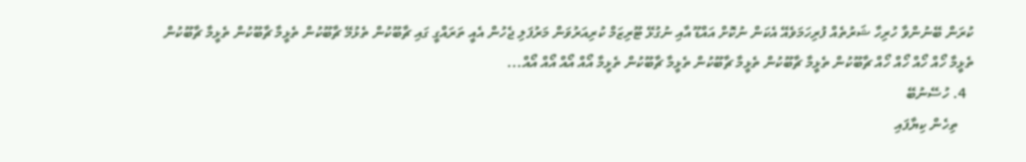ކުރަން ބޭނުންވާ ހުރިހާ ޝަރުތެއް ފުރިހަމަވެއޭ އެކަން ނުކޮށް އައްޑޫ އާއި ނުގުޅޭ ޓޫރިޒަމް ކުރިއަރުވަން މަރުފަލި ޖެހުން އެއީ ތަރައްގީ ގައި ޗާބޫކުން ތެޅުމޭ ޗާބޫކުން ތެޅީމާ ޗާބޫކުން ތެޅީމާ ޗާބޫކުން ތެޅީމާ ހޯއް ހޯއް ހޯއް ހޯއް ޗާބޫކުން ތެޅީމާ ޗާބޫކުން ތެޅީމާ ޗާބޫކުން ތެޅީމާ ޗާބޫކުން ތެޅީމާ އޯއް އޯއް އޯއް އޯއް...
  4. ހުސޭނުބޭ
    ތިހެން ކިޔާފައި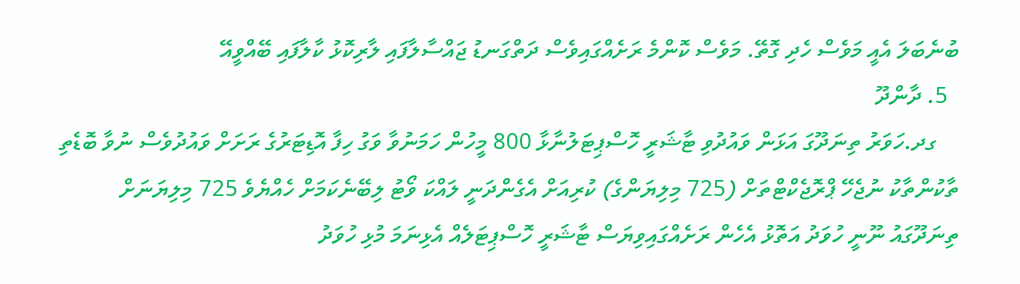ބުނެބަލަ އެއީ މަވެސް ހެދި ގޮތޭ. މަވެސް ކޮންމެ ރަށެއްގައިވެސް ދަތްގަނޑު ޖައްސާލާފައި ލާރިކޮޅު ކާލާފައި ބޭއްވީއޭ
  5. ދާންދޫ
    ގދ.ހަވަރު ތިނަދޫގަ އަޅަން ވައުދުވި ޓާޝަރީ ހޮސްޕިޓަލުނާޅާ 800 މީހުން ހަމަނުވާ ވަގު ހިފާ އޮޑިޓަރުގެ ރަށަށް ވައުދުވެސް ނުވާ ބޮޑެތި ތާކުންތާކު ނުޖެހޭ ޕްރޮޖެކްޓްތަށް (725 މިލިޔަންގެ) ކުރިއަށް އެގެންދަނީ ލައްކަ ވޯޓު ލިބޭނެކަމަށް ހެއްޔެވެ 725 މިލިޔަނަށް ތިނަދޫގައު ނޫނީ ހުވަދު އަތޮޅު އެހެން ރަށެއްގައިވިޔަސް ޓާޝަރީ ހޮސްޕިޓަލެއް އެޅިނަމަ މުޅި ހުވަދު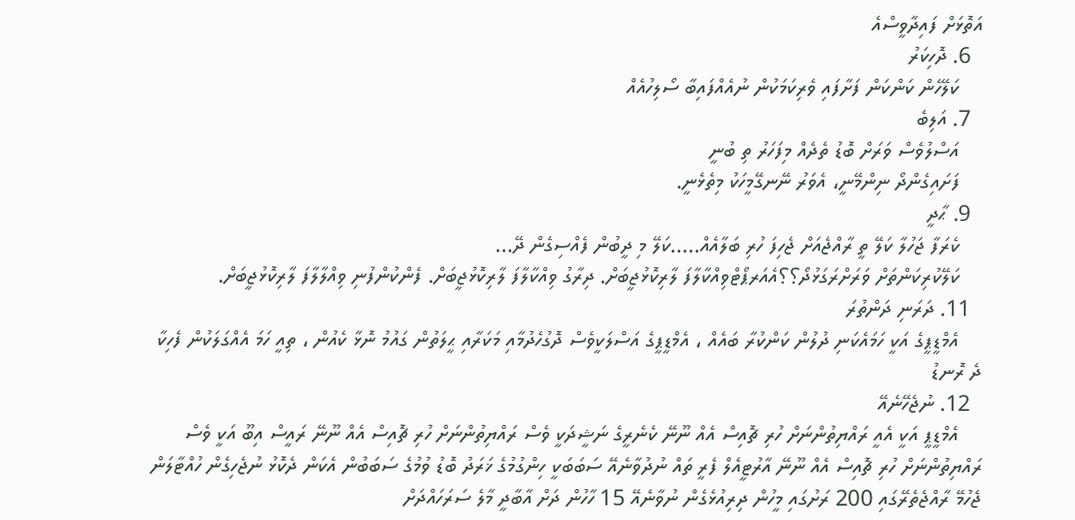އަތޮޅަށް ފައިދާވީސްއެ
  6. ދޮހިކަރު
    ކަލޭހެން ކަންކަން ފަށާފައި ވެރިކަމަކުން ނުއެއްފައިބާ ސޯލިހުއެއް
  7. އަލިބެ
    އަސްލުވެސް ވަރަށް ބޮޑު ތެދެއް މިފަހަރު ތި ބުނީ
    ފަށައިގެންދޯ ނިންމޭނީ، އެވަރު ނޭނގޭމީހަކު މިތެޅެނީ.
  9. ޙާދީ
    ކެރަފާ ޖަހުލާ ކަލޭ ތީ ރާއްޖެއަށް ޖެހިފަ ހުރި ބަލާއެއް.....ކަލޭ މި ދީބުން ފެއްސިގެން ދޭ...
    ކަލޭކުރިކަންތަށް ވަރަށްރަގަޅުދޯ؟؟އެއަރޕޯޓްވިއްކާލާފަ ލާރިކޮޅުޖީބަށް. ދިރާގު ވިއްކާލާފަ ލާރިކޮޅުޖީބަށް. ފެންކުންފުނި ވިއްލާލާފަ ލާރިކޮޅުޖީބަށް.
  11. ދަރަނި ދަންތުރަ
    އެމްޑީޕީގެ އަކީ ހަމައެކަނި ދުލުން ކަންކުރާ ބައެއް ، އެމްޑީޕީގެ އަސްލަކީވެސް ދޮގުހެދުމާއި މަކަރާއި ޙީލަތުން ގައުމު ނޮޅާ ކެއުން ، ތިއީ ހަމަ އެއްގަލަކުން ފެހިކާ ދެ ރޮނޑު
  12. ނުޖެހޭނެއޭ
    އެމްޑީޕީ އަކީ އެއީ ރައްޔިތުންނަށް ހުރި ޗޮއިސް އެއް ނޫނޭ ކެނެރީގެ ނަޝީދަކީ ވެސް ރައްޔިތުންނަށް ހުރި ޗޮއިސް އެއް ނޫނޭ ރައީސް އިބޫ އަކީ ވެސް ރައްޔިތުންނަށް ހުރި ޗޮއިސް އެއް ނޫނޭ އާރުޓީއެލް ފެރީ ތައް ނުދުވާނެއޭ ސަބަބަކީ ހިންގުމުގެ ޚަރަދު ބޮޑު ވުމުގެ ސަބަބުން އެކަން ދެކޮޅު ނުޖެހިގެން ހުއްޓާލަން ޖެހުމޭ ރާއްޖެތެރޭގައި 200 ރަށުގައި މީހުން ދިރިއުޅެގެން ނުވާނެއޭ 15 ހާހުން ދަށް އާބާދީ މާލެ ސަރަހައްދަށް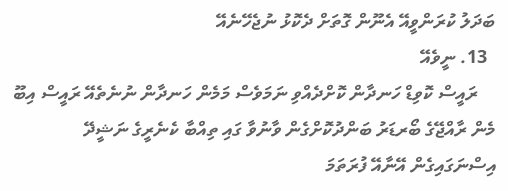ބަދަލު ކުރަންވީއޭ އެނޫން ގޮތަށް ދެކޮޅު ނުޖެހޭނެއޭ
  13. ނީވެއޭ
    ރައީސް ކޮވިޑް ހަނދާން ކޮށްދެއްވި ނަމަވެސް މަމެން ހަނދާން ނުނެތެއޭ ރައީސް އިބޫ މެން ރާއްޖޭގެ ބޯރޑަރު ބަންދުކޮށްގެން ވާނުވާ ގައި ތިއްބާ ކެނެރީގެ ނަޝީދޭ އިސްނަގައިގެން އޭނާއޭ ފުރަތަމަ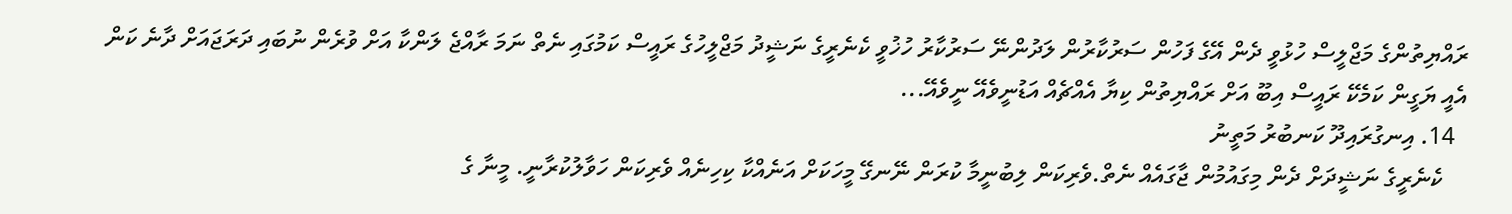ރައްޔިތުންގެ މަޖްލީސް ހުޅުވީ ދެން އޭގެ ފަހުން ސަރުކާރުން ލަދުންނޭ ސަރުކާރު ހުޚުވީ ކެނެރީގެ ނަޝީދު މަޖްލީހުގެ ރައީސް ކަމުގައި ނެތް ނަމަ ރާއްޖެ ލަންކާ އަށް ވުރެން ނުބައި ދަރަޖައަށް ދާނެ ކަން އެއީ ޔަގީން ކަމެކޭ ރައީސް އިބޫ އަށް ރައްޔިތުން ކިޔާ އެއްޗެއް އަޑުނީވެއޭ ނީވެއޭ...
  14. އިނގުރައިދޫ ކަނބުރު މަތީނު
    ކެނެރީގެ ނަޝީދަށް ދެން މިގައުމުން ޖާގައެއް ނެތް.ވެރިކަން ލިބުނީމާ ކުރަން ނޭނގޭ މީހަކަށް އަނެއްކާ ކިހިނެއް ވެރިކަން ހަވާލުކުރާނީ. މީނާ ގެ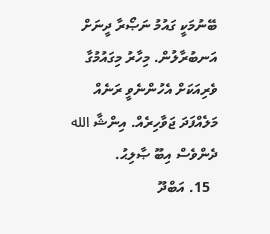ބޭނުމަކީ ގައުމު ނަޞޯރާ ދީނަށް އަނބުރާލުން. މިހާރު މިގައުމުގާ ވެރިއަކަށް އެހުންނެވީ ރަނެއް މަލެއްފަދަ ޖަވާހިރެއް. އިންޝާ الله ދެންވެސް އިބޫ ޞާލިޙު.
  15. އަބްދޫ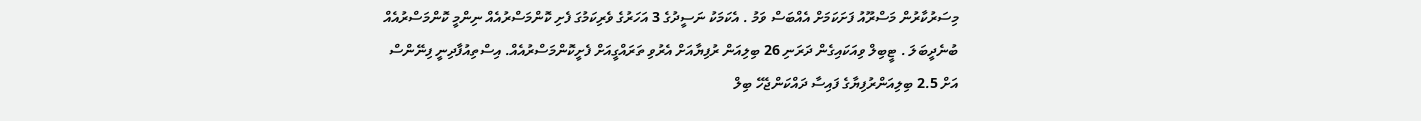މިސަރުކާރުން މަސްރޫއު ފަށަކަމަށް އެއްބަސް ވަމު . އެކަމަކު ނަސީދުގެ 3 އަހަރުގެ ވެރިކަމުގަ ފެށި ކޮންމަސްރުއެއް ނިންމީ ކޮންމަސްރުއެއް ބުނެދީބަލަ . ޓީބިލް ވިއަކައިގެން ދަރަނި 26 ބިލިއަން ރުފިޔާއަށް އެރުވި ތަރައްގީއަށް ފެށީކޮންމަސްރުއެއް. އިސްތިއުފާދިނީ ފިނޭންސް އަށް 2.5 ބިލިއަންރުފިޔާގެ ފައިސާ ދައްކަންޖެހޭ ބިލް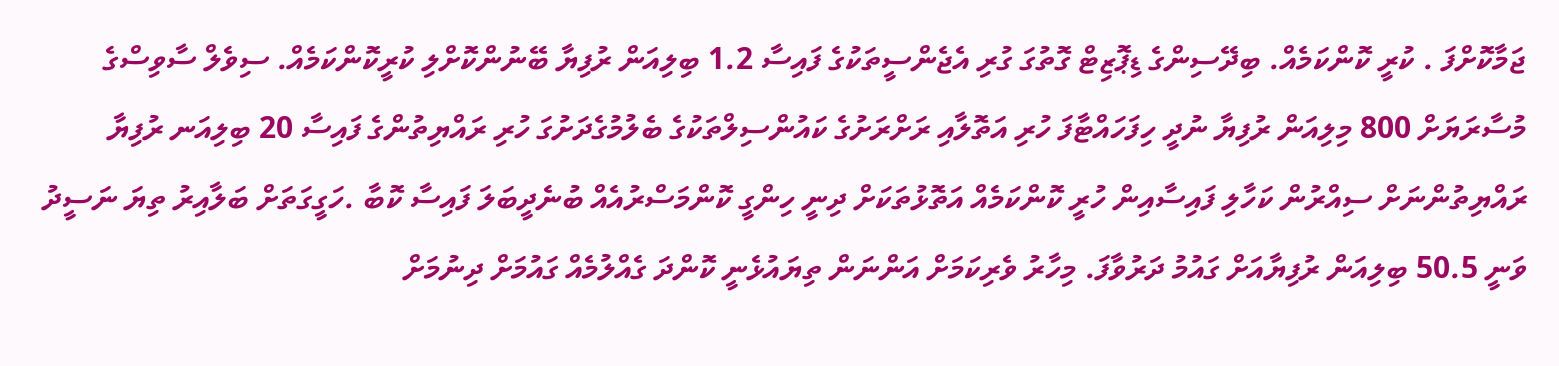ޖަމާކޮށްފަ . ކުރީ ކޮންކަމެއް. ބިދޭސިންގެ ޑިޕޮޒިޓް ގޮތުގަ ގުރި އެޖެންސީތަކުގެ ފައިސާ 1.2 ބިލިއަން ރުފިޔާ ބޭނުންކޮށްލި ކުރީކޮންކަމެއް. ސިވެލް ސާވިސްގެ މުސާރަޔަށް 800 މިލިއަން ރުފިޔާ ނުދީ ހިފަހައްޓާފަ ހުރި އަތޮލާއި ރަށްރަށުގެ ކައުންސިލްތަކުގެ ބެލުމުގެދަށުގަ ހުރި ރައްޔިތުންގެ ފައިސާ 20 ބިލިއަނ ރުފިޔާ ރައްޔިތުންނަށް ސިއްރުން ކަހާލި ފައިސާއިން ހުރީ ކޮންކަމެއް އަތޮޅުތަކަށް ދިނީ ހިންގީ ކޮންމަސްރުއެއް ބުނެދީބަލަ ފައިސާ ކޮބާ .ހަގީގަތަށް ބަލާއިރު ތިޔަ ނަސީދު ވަނީ 50.5 ބިލިއަން ރުފިޔާއަށް ގައުމު ދަރުވާފަ. މިހާރު ވެރިކަމަށް އަންނަން ތިޔައުޅެނީ ކޮންދަ ގެއްލުމެއް ގައުމަށް ދިނުމަށް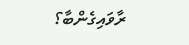ރާވައިގެންބާ؟